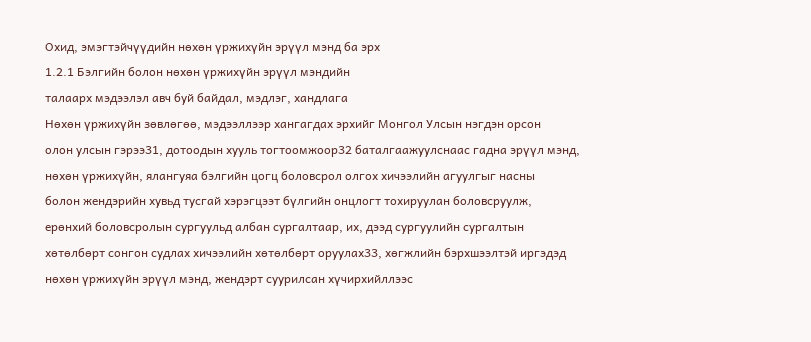Охид, эмэгтэйчүүдийн нөхөн үржихүйн эрүүл мэнд ба эрх
1.2.1 Бэлгийн болон нөхөн үржихүйн эрүүл мэндийн
талаарх мэдээлэл авч буй байдал, мэдлэг, хандлага
Нөхөн үржихүйн зөвлөгөө, мэдээллээр хангагдах эрхийг Монгол Улсын нэгдэн орсон
олон улсын гэрээ31, дотоодын хууль тогтоомжоор32 баталгаажуулснаас гадна эрүүл мэнд,
нөхөн үржихүйн, ялангуяа бэлгийн цогц боловсрол олгох хичээлийн агуулгыг насны
болон жендэрийн хувьд тусгай хэрэгцээт бүлгийн онцлогт тохируулан боловсруулж,
ерөнхий боловсролын сургуульд албан сургалтаар, их, дээд сургуулийн сургалтын
хөтөлбөрт сонгон судлах хичээлийн хөтөлбөрт оруулах33, хөгжлийн бэрхшээлтэй иргэдэд
нөхөн үржихүйн эрүүл мэнд, жендэрт суурилсан хүчирхийллээс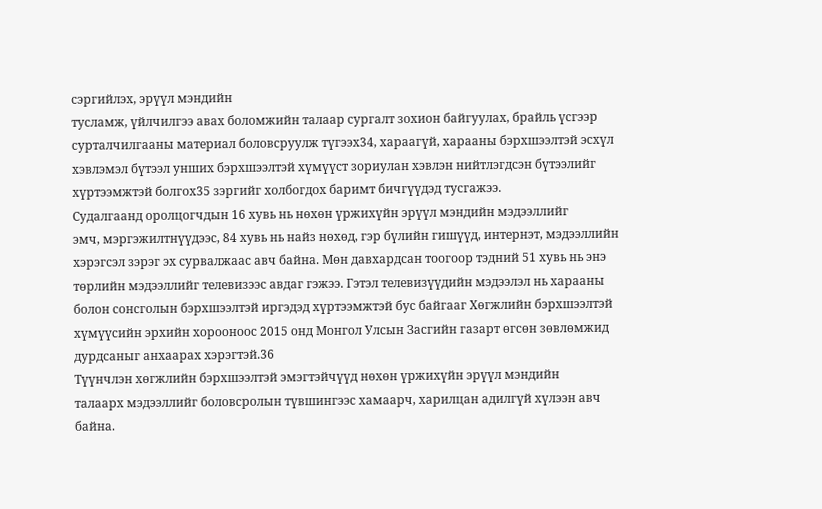сэргийлэх, эрүүл мэндийн
тусламж, үйлчилгээ авах боломжийн талаар сургалт зохион байгуулах, брайль үсгээр
сурталчилгааны материал боловсруулж түгээх34, хараагүй, харааны бэрхшээлтэй эсхүл
хэвлэмэл бүтээл унших бэрхшээлтэй хүмүүст зориулан хэвлэн нийтлэгдсэн бүтээлийг
хүртээмжтэй болгох35 зэргийг холбогдох баримт бичгүүдэд тусгажээ.
Судалгаанд оролцогчдын 16 хувь нь нөхөн үржихүйн эрүүл мэндийн мэдээллийг
эмч, мэргэжилтнүүдээс, 84 хувь нь найз нөхөд, гэр бүлийн гишүүд, интернэт, мэдээллийн
хэрэгсэл зэрэг эх сурвалжаас авч байна. Мөн давхардсан тоогоор тэдний 51 хувь нь энэ
төрлийн мэдээллийг телевизээс авдаг гэжээ. Гэтэл телевизүүдийн мэдээлэл нь харааны
болон сонсголын бэрхшээлтэй иргэдэд хүртээмжтэй бус байгааг Хөгжлийн бэрхшээлтэй
хүмүүсийн эрхийн хорооноос 2015 онд Монгол Улсын Засгийн газарт өгсөн зөвлөмжид
дурдсаныг анхаарах хэрэгтэй.36
Түүнчлэн хөгжлийн бэрхшээлтэй эмэгтэйчүүд нөхөн үржихүйн эрүүл мэндийн
талаарх мэдээллийг боловсролын түвшингээс хамаарч, харилцан адилгүй хүлээн авч
байна.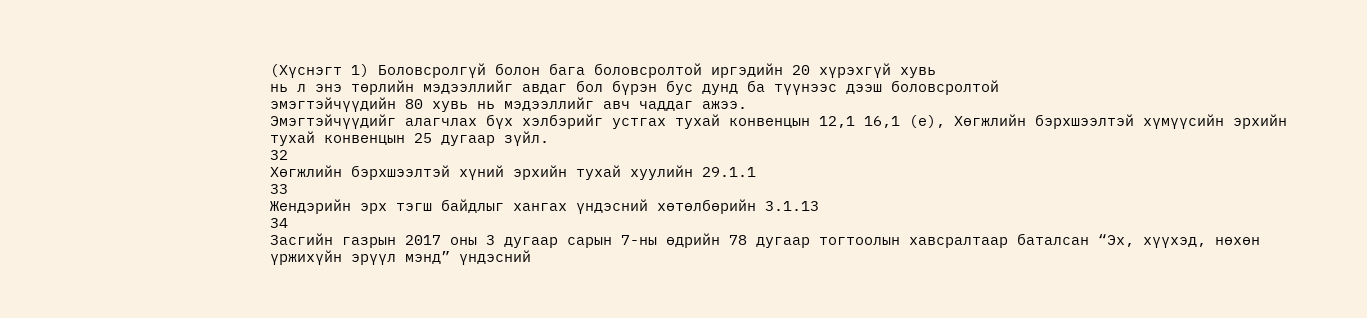(Хүснэгт 1) Боловсролгүй болон бага боловсролтой иргэдийн 20 хүрэхгүй хувь
нь л энэ төрлийн мэдээллийг авдаг бол бүрэн бус дунд ба түүнээс дээш боловсролтой
эмэгтэйчүүдийн 80 хувь нь мэдээллийг авч чаддаг ажээ.
Эмэгтэйчүүдийг алагчлах бүх хэлбэрийг устгах тухай конвенцын 12,1 16,1 (е), Хөгжлийн бэрхшээлтэй хүмүүсийн эрхийн
тухай конвенцын 25 дугаар зүйл.
32
Хөгжлийн бэрхшээлтэй хүний эрхийн тухай хуулийн 29.1.1
33
Жендэрийн эрх тэгш байдлыг хангах үндэсний хөтөлбөрийн 3.1.13
34
Засгийн газрын 2017 оны 3 дугаар сарын 7-ны өдрийн 78 дугаар тогтоолын хавсралтаар баталсан “Эх, хүүхэд, нөхөн
үржихүйн эрүүл мэнд” үндэсний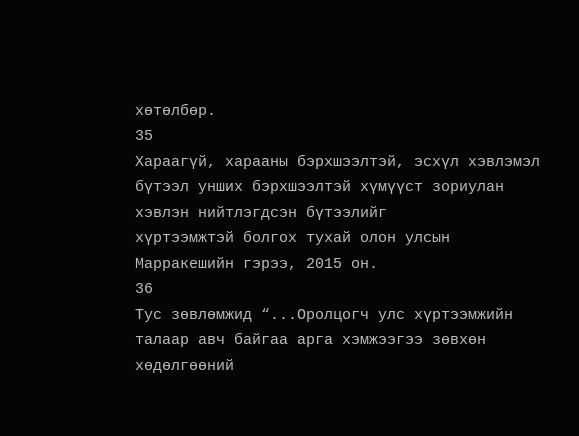хөтөлбөр.
35
Хараагүй, харааны бэрхшээлтэй, эсхүл хэвлэмэл бүтээл унших бэрхшээлтэй хүмүүст зориулан хэвлэн нийтлэгдсэн бүтээлийг
хүртээмжтэй болгох тухай олон улсын Марракешийн гэрээ, 2015 он.
36
Тус зөвлөмжид “...Оролцогч улс хүртээмжийн талаар авч байгаа арга хэмжээгээ зөвхөн хөдөлгөөний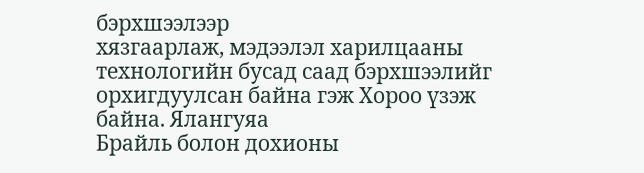бэрхшээлээр
хязгаарлаж, мэдээлэл харилцааны технологийн бусад саад бэрхшээлийг орхигдуулсан байна гэж Хороо үзэж байна. Ялангуяа
Брайль болон дохионы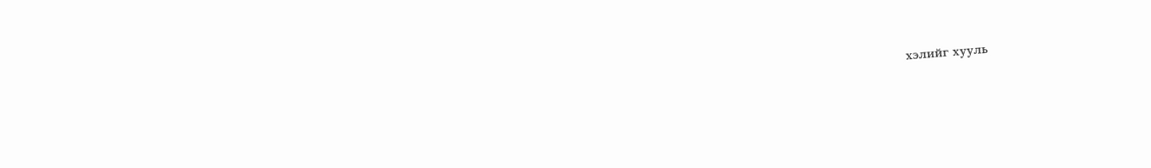хэлийг хууль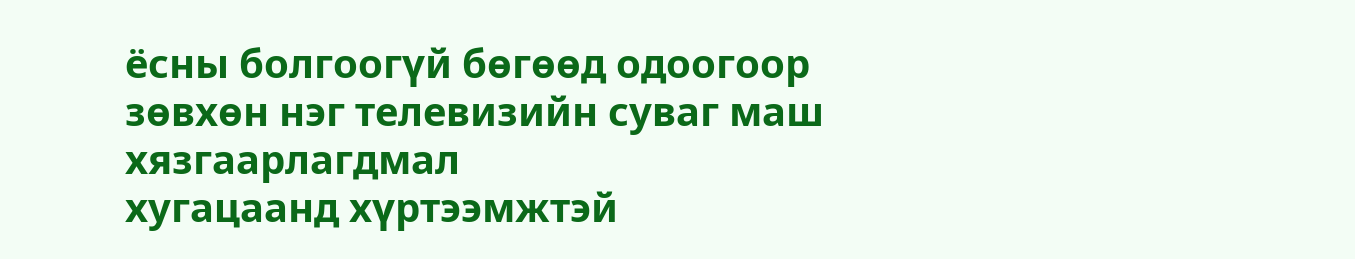ёсны болгоогүй бөгөөд одоогоор зөвхөн нэг телевизийн суваг маш хязгаарлагдмал
хугацаанд хүртээмжтэй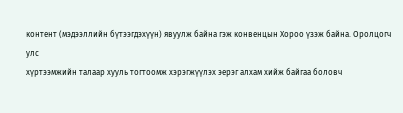контент (мэдээллийн бүтээгдэхүүн) явуулж байна гэж конвенцын Хороо үзэж байна. Оролцогч улс
хүртээмжийн талаар хууль тогтоомж хэрэгжүүлэх эерэг алхам хийж байгаа боловч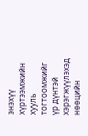энэхүү хүртээмжийн хууль тогтоомжийг
үр дүнтэй хэрэгжүүлэхэд нөөцийн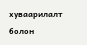хуваарилалт болон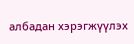албадан хэрэгжүүлэх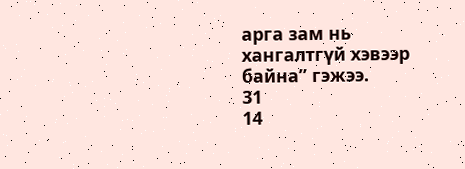арга зам нь хангалтгүй хэвээр байна” гэжээ.
31
14